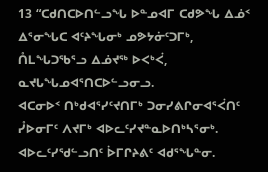13 “ᑕᑯᑎᑕᐅᑎᓪᓗᖓ ᐅᓐᓄᐊᒥ ᑕᑯᕗᖓ ᐃᓅᑉ ᐃᕐᓂᖓᑕ ᐊᑦᔨᖓᓂᒃ ᓄᕗᔭᓃᑦᑐᒥᒃ, ᑍᒪᖓᑐᖃᕐᓗ ᐃᓅᔪᖅ ᐅᐸᒃᐹ, ᓇᔪᒐᖓᓄᐊᕐᑎᑕᐅᓪᓗᓂᓗ.
ᐊᑕᓂᐅᑉ ᑎᒃᑯᐊᕐᓯᑦᔪᑎᒥᒃ ᑐᓂᓯᕕᒋᓂᐊᕐᐹᑎᑦ ᓮᐅᓂᒥᑦ ᐱᔪᒥᒃ ᐊᐅᓚᑦᓯᔪᓐᓇᐅᑎᒃᓴᕐᓂᒃ. ᐊᐅᓚᑦᓯᖁᓪᓗᑎᑦ ᐆᒥᒋᔨᕕᑦ ᐊᑯᕐᖓᓐᓂ.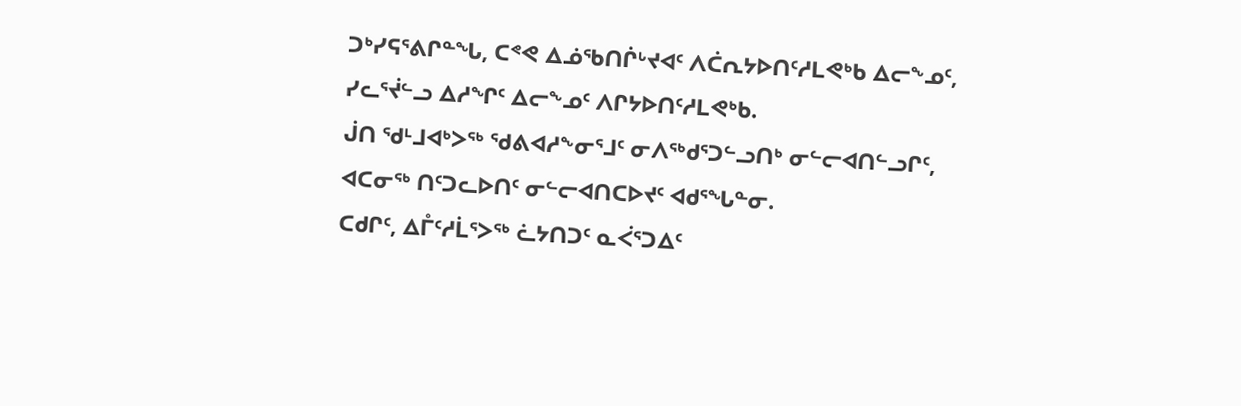ᑐᒃᓯᕋᕐᕕᒋᓐᖓ, ᑕᕝᕙ ᐃᓅᖃᑎᒌᒡᔪᐊᑦ ᐱᑖᕆᔭᐅᑎᑦᓱᒪᕙᒃᑲ ᐃᓕᖕᓄᑦ, ᓯᓚᕐᔫᓪᓗ ᐃᓱᖏᑦ ᐃᓕᖕᓄᑦ ᐱᒋᔭᐅᑎᑦᓱᒪᕙᒃᑲ.
ᒎᑎ ᖁᒻᒧᐊᒃᐳᖅ ᖁᕕᐊᓱᖕᓂᕐᒧᑦ ᓂᐱᖅᑯᕐᑐᓪᓗᑎᒃ ᓂᓪᓕᐊᑎᓪᓗᒋᑦ, ᐊᑕᓂᖅ ᑎᑦᑐᓚᐅᑎᑦ ᓂᓪᓕᐊᑎᑕᐅᔪᑦ ᐊᑯᕐᖓᓐᓂ.
ᑕᑯᒋᑦ, ᐃᒤᑦᓱᒫᕐᐳᖅ ᓛᔭᑎᑐᑦ ᓇᐹᕐᑐᐃᑦ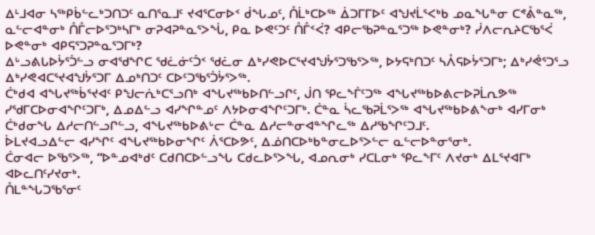ᐃᒻᒧᐊᓂ ᓴᖅᑭᑳᓪᓚᒃᑐᑎᑐᑦ ᓇᑎᕐᓇᒧᑦ ᔪᐊᕐᑕᓂᐅᑉ ᑰᖓᓄᑦ, ᑍᒫᒃᑕᐅᖅ ᐄᑐᒥᒥᐅᑦ ᐊᖑᔪᒫᕐᐸᒃᑲ ᓄᓇᖓᓐᓂ ᑕᕝᕔᓐᓇᖅ, ᓇᓪᓕᐊᓐᓂᒃ ᑍᒤᓕᐅᕐᑐᒃᓴᒥᒃ ᓂᕈᐊᕈᓐᓇᕐᐳᖔ, ᑭᓇ ᐅᕙᑦᑐᑦ ᑍᒤᑉᐹ? ᐊᑭᓕᖃᕈᓐᓇᕐᑐᖅ ᐅᕙᓐᓂᒃ? ᓰᐱᓕᕆᔨᑕᖃᕐᐹ ᐅᕙᓐᓂᒃ ᐊᑭᕋᕐᑐᕈᓐᓇᕐᑐᒥᒃ?
ᐃᒡᓗᕕᒐᐅᔮᕐᑑᓪᓗ ᓂᐊᖁᖏᑕ ᖁᓛᓃᑦᑑᑉ ᖁᓛᓂ ᐃᒃᓯᕙᐅᑕᕐᔪᐊᖑᔮᕐᑐᖃᕐᐳᖅ, ᐅᔭᕋᒃᑎᑐᑦ ᓴᐰᕋᐅᔮᕐᑐᒥᒃ; ᐃᒃᓯᕚᕐᑐᕐᓗ ᐃᒃᓯᕙᐊᑕᕐᔪᐊᖑᔮᕐᑐᒥ ᐃᓄᒃᑎᑐᑦ ᑕᐅᑦᑐᖃᕐᑑᔮᕐᐳᖅ.
ᑖᒃᑯᐊ ᐊᖓᔪᖅᑳᕐᔪᐊᑦ ᑭᖑᓕᕇᒃᑕᕐᓗᑎᒃ ᐊᖓᔪᖅᑲᐅᑎᓪᓗᒋᑦ, ᒎᑎ ᕿᓚᖕᒦᑦᑐᖅ ᐊᖓᔪᖅᑲᐅᕕᓕᐅᕈᒫᕆᕗᖅ ᓯᖁᒥᑕᐅᓂᐊᖏᑦᑐᒥᒃ, ᐃᓄᐃᓪᓗ ᐊᓯᖏᓐᓄᑦ ᐱᔭᐅᓂᐊᖏᑦᑐᒥᒃ. ᑖᓐᓇ ᓵᓚᖃᕈᒫᕐᐳᖅ ᐊᖓᔪᖅᑲᐅᕕᖕᓂᒃ ᐊᓯᒥᓂᒃ ᑖᒃᑯᓂᖓ ᐃᓱᓕᑎᓪᓗᒋᓪᓗ, ᐊᖓᔪᖅᑲᐅᕕᒡᓕ ᑖᓐᓇ ᐃᓱᓕᓐᓂᐊᓐᖏᓚᖅ ᐃᓱᖃᖏᑦᑐᒧᑦ.
ᐆᒪᔪᐊᓗᐃᓪᓕ ᐊᓯᖏᑦ ᐊᖓᔪᖅᑲᐅᓂᖏᑦ ᐲᕐᑕᐅᕗᑦ, ᐃᓅᑎᑕᐅᒃᑲᓐᓂᓚᐅᕐᐳᓪᓕ ᓇᓪᓕᐅᓐᓂᕐᓂᒃ.
ᑖᓂᐊᓕ ᐅᖃᕐᐳᖅ, “ᐅᓐᓄᐊᒃᑯᑦ ᑕᑯᑎᑕᐅᓪᓗᖓ ᑕᑯᓚᐅᕐᐳᖓ, ᐊᓄᕆᓂᒃ ᓯᑕᒪᓂᒃ ᕿᓚᖕᒥᑦ ᐱᔪᓂᒃ ᐃᒪᕐᔪᐊᒥᒃ ᐊᐅᓚᑎᑦᓯᔪᓂᒃ.
ᑍᒪᓐᖓᑐᖃᕐᓂᑦ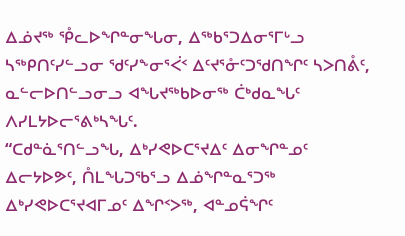ᐃᓅᔪᖅ ᕾᓚᐅᖏᓐᓂᖓᓂ, ᐃᖅᑲᕐᑐᐃᓂᕐᒥᒡᓗ ᓴᖅᑭᑎᑦᓯᓪᓗᓂ ᖁᑦᓯᖕᓂᕐᐹᑉ ᐃᑦᔪᕐᓁᑦᑐᖁᑎᖏᑦ ᓴᐳᑎᕔᑦ, ᓇᓪᓕᐅᑎᓪᓗᓂᓗ ᐊᖓᔪᖅᑲᐅᓂᖅ ᑖᒃᑯᓇᖓᑦ ᐱᓯᒪᔭᐅᓕᕐᕕᒃᓴᖓᑦ.
“ᑕᑯᓐᓈᕐᑎᓪᓗᖓ, ᐃᒃᓯᕙᐅᑕᕐᔪᐃᑦ ᐃᓂᖏᓐᓄᑦ ᐃᓕᔭᐅᕗᑦ, ᑍᒪᖓᑐᖃᕐᓗ ᐃᓅᖏᓐᓇᕐᑐᖅ ᐃᒃᓯᕙᐅᑕᕐᔪᐊᒥᓄᑦ ᐃᖏᑉᐳᖅ, ᐊᓐᓄᕌᖏᑦ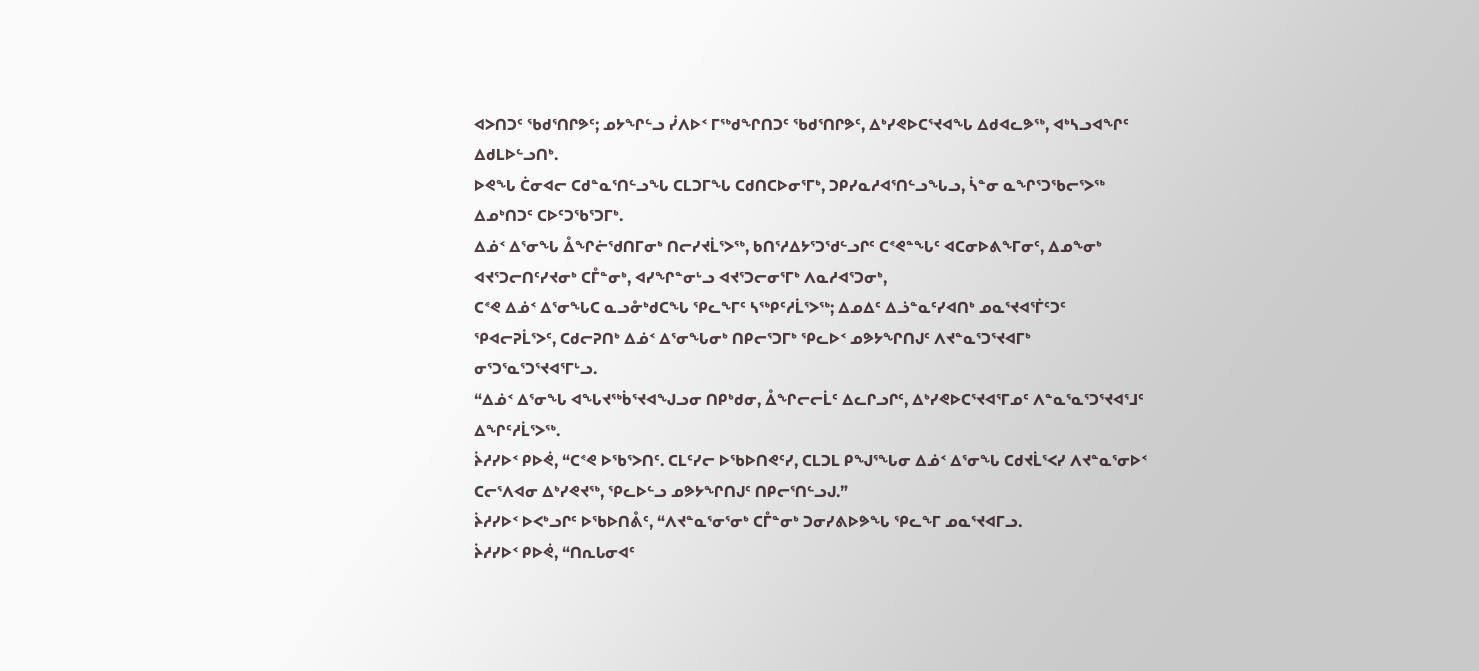ᐊᐳᑎᑐᑦ ᖃᑯᕐᑎᒋᕗᑦ; ᓄᔭᖏᓪᓗ ᓰᐱᐅᑉ ᒥᖅᑯᖏᑎᑐᑦ ᖃᑯᕐᑎᒋᕗᑦ, ᐃᒃᓯᕙᐅᑕᕐᔪᐊᖓ ᐃᑯᐊᓚᕗᖅ, ᐊᒃᓴᓗᐊᖏᑦ ᐃᑯᒪᐅᓪᓗᑎᒃ.
ᐅᕙᖓ ᑖᓂᐊᓕ ᑕᑯᓐᓇᕐᑎᓪᓗᖓ ᑕᒪᑐᒥᖓ ᑕᑯᑎᑕᐅᓂᕐᒥᒃ, ᑐᑭᓯᓇᓱᐊᕐᑎᓪᓗᖓᓗ, ᓵᓐᓂ ᓇᖏᕐᑐᖃᓕᕐᐳᖅ ᐃᓄᒃᑎᑐᑦ ᑕᐅᑦᑐᖃᕐᑐᒥᒃ.
ᐃᓅᑉ ᐃᕐᓂᖓ ᐂᖏᓖᖁᑎᒥᓂᒃ ᑎᓕᓯᔪᒫᕐᐳᖅ, ᑲᑎᕐᓱᐃᔭᕐᑐᖁᓪᓗᒋᑦ ᑕᕝᕙᓐᖓᑦ ᐊᑕᓂᐅᕕᖕᒥᓂᑦ, ᐃᓄᖕᓂᒃ ᐊᔪᕐᑐᓕᑎᑦᓯᔪᓂᒃ ᑕᒤᓐᓂᒃ, ᐊᓯᖏᓐᓂᒡᓗ ᐊᔪᕐᑐᓕᓂᕐᒥᒃ ᐱᓇᓱᐊᕐᑐᓂᒃ,
ᑕᕝᕙ ᐃᓅᑉ ᐃᕐᓂᖓᑕ ᓇᓗᓁᒃᑯᑕᖓ ᕿᓚᖕᒥᑦ ᓴᖅᑭᑦᓱᒫᕐᐳᖅ; ᐃᓄᐃᑦ ᐃᓘᓐᓇᑦᓯᐊᑎᒃ ᓄᓇᕐᔪᐊᕐᒦᑦᑐᑦ ᕿᐊᓕᕈᒫᕐᐳᑦ, ᑕᑯᓕᕈᑎᒃ ᐃᓅᑉ ᐃᕐᓂᖓᓂᒃ ᑎᑭᓕᕐᑐᒥᒃ ᕿᓚᐅᑉ ᓄᕗᔭᖏᑎᒍᑦ ᐱᔪᓐᓇᕐᑐᕐᔪᐊᒥᒃ ᓂᕐᑐᕐᓇᕐᑐᕐᔪᐊᕐᒥᒡᓗ.
“ᐃᓅᑉ ᐃᕐᓂᖓ ᐊᖓᔪᖅᑳᕐᔪᐊᖑᓗᓂ ᑎᑭᒃᑯᓂ, ᐂᖏᓕᓕᒫᑦ ᐃᓚᒋᓗᒋᑦ, ᐃᒃᓯᕙᐅᑕᕐᔪᐊᕐᒥᓄᑦ ᐱᓐᓇᕐᓇᕐᑐᕐᔪᐊᕐᒧᑦ ᐃᖏᑦᓱᒫᕐᐳᖅ.
ᔩᓱᓯᐅᑉ ᑭᐅᕚ, “ᑕᕝᕙ ᐅᖃᕐᐳᑎᑦ. ᑕᒪᑦᓯᓕ ᐅᖃᐅᑎᕙᑦᓯ, ᑕᒪᑐᒪ ᑭᖑᕐᖓᓂ ᐃᓅᑉ ᐃᕐᓂᖓ ᑕᑯᔪᒫᕐᐸᓯ ᐱᔪᓐᓇᕐᓂᐅᑉ ᑕᓕᕐᐱᐊᓂ ᐃᒃᓯᕙᔪᖅ, ᕿᓚᐅᓪᓗ ᓄᕗᔭᖏᑎᒍᑦ ᑎᑭᓕᕐᑎᓪᓗᒍ.”
ᔩᓱᓯᐅᑉ ᐅᐸᒃᓗᒋᑦ ᐅᖃᐅᑎᕔᑦ, “ᐱᔪᓐᓇᕐᓂᕐᓂᒃ ᑕᒤᓐᓂᒃ ᑐᓂᓯᕕᐅᕗᖓ ᕿᓚᖕᒥ ᓄᓇᕐᔪᐊᒥᓗ.
ᔩᓱᓯᐅᑉ ᑭᐅᕚ, “ᑎᕆᒐᓂᐊᑦ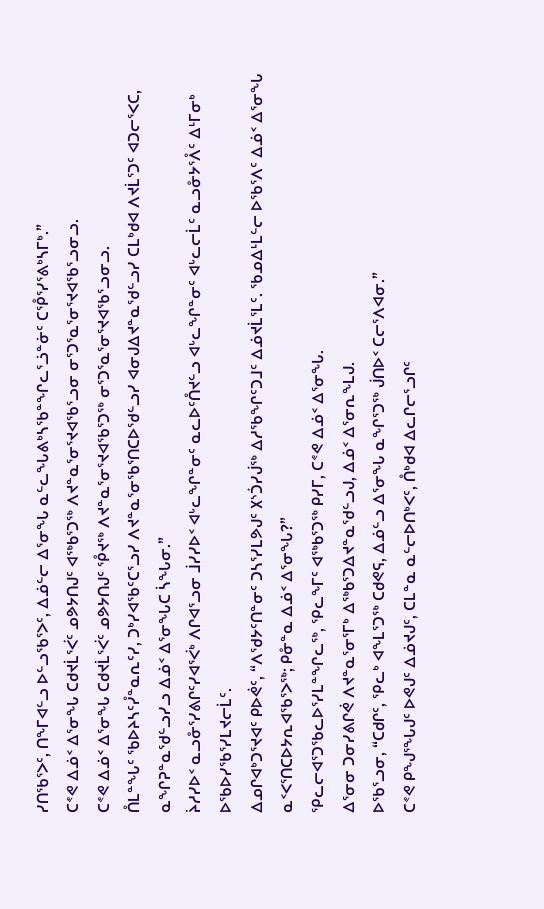ᓯᑎᖃᕐᐳᑦ, ᑎᖕᒥᐊᓪᓗ ᐅᓪᓗᖃᕐᐳᑦ, ᐃᓅᓪᓕ ᐃᕐᓂᖓ ᓇᓪᓚᖓᕕᒃᓴᖃᓐᖏᓚᕐᓘᓐᓃᑦ ᑕᕾᕐᓯᕐᕕᒃᓴᒥᒃ.”
ᑕᕝᕙ ᐃᓅᑉ ᐃᕐᓂᖓ ᑕᑯᔪᒫᕐᐹᑦ ᓄᕗᔭᑎᒍᑦ ᐊᖅᑲᕐᑐᖅ ᐱᔪᓐᓇᕐᓂᕐᔪᐊᖃᕐᓗᓂ ᓂᕐᑐᕐᓇᕐᓂᕐᔪᐊᖃᕐᓗᓂᓗ.
ᑕᕝᕙ ᐃᓅᑉ ᐃᕐᓂᖓ ᑕᑯᔪᒫᕐᐹᑦ ᓄᕗᔭᑎᒍᑦ ᕾᔪᖅ ᐱᔪᓐᓇᕐᓂᕐᔪᐊᖃᕐᑐᖅ ᓂᕐᑐᕐᓇᕐᓂᕐᔪᐊᖃᕐᓗᓂᓗ.
ᑍᒪᓐᖓᑦ ᖃᐅᔨᓴᑦᓮᓐᓇᕆᑦᓯ, ᑐᒃᓯᐊᖃᑦᑕᕐᓗᓯ ᐱᔪᓐᓇᕐᓂᖃᕐᑎᑕᐅᖁᓪᓗᓯ ᐊᓂᒍᐃᔪᓐᓇᖁᓪᓗᓯ ᑕᒪᒃᑯᐊ ᐱᔪᒫᕐᑐᑦ ᐊᑐᓕᕐᐸᑕ, ᓇᖏᕈᓐᓇᖁᓪᓗᓯᓗ ᐃᓅᑉ ᐃᕐᓂᖓᑕ ᓵᖓᓂ.”
ᔩᓱᓯᐅᑉ ᓇᓗᓁᕐᓯᕕᒋᑦᓯᐊᕐᐹᒃ ᐱᒋᐊᕐᓗᓂ ᒨᓯᓯᐅᑉ ᐊᒡᓚᖏᓐᓂᑦ ᓇᓚᐅᑦᑍᔪᓪᓗ ᐊᒡᓚᖏᓐᓂᑦ ᐊᒡᓚᓕᒫᑦ ᓇᓗᓁᔭᕐᐰᑦ ᐃᒻᒥᓂᒃ ᐅᖃᐅᓯᖃᕐᓯᒪᔪᓕᒫᑦ.
ᐃᓄᒋᐊᒃᑐᕐᔪᐊᑦ ᑭᐅᕚᑦ, “ᐱᖁᔭᑦᑎᓐᓂᑦ ᑐᓴᕐᓯᒪᕗᒍᑦ ᙭ᔅᑑᓯᒎᖅ ᐃᓱᖃᖏᑦᑐᒧᑦ ᐃᓅᔪᒫᕐᒪᑦ. ᖃᓄᐃᒻᒪᓪᓕ ᐅᖃᕐᐱᑦ ᐃᓅᑉ ᐃᕐᓂᖓ ᓇᑉᐸᕐᑎᑕᐅᔭᕆᐊᖃᕐᐳᖅ; ᑭᓁᓐᓇ ᐃᓅᑉ ᐃᕐᓂᖓ?”
ᕿᓚᓕᐊᕐᑐᖃᓚᐅᕐᓯᒪᓐᖏᓚᖅ, ᕿᓚᖕᒥᑦ ᐊᖅᑲᕐᑐᖅ ᑭᓯᒥ, ᑕᕝᕙ ᐃᓅᑉ ᐃᕐᓂᖓ.
ᐃᕐᓂᓂ ᑐᓂᓯᕕᒋᕚ ᐱᔪᓐᓇᕐᓂᕐᒥᒃ ᐃᖅᑲᕐᑐᐃᔪᓐᓇᖁᓪᓗᒍ, ᐃᓅᑉ ᐃᕐᓂᕆᖕᒪᒍ.
ᐅᖃᕐᓗᓂ, “ᑕᑯᒋᑦ, ᕿᓚᒃ ᐊᖕᒪᕐᑐᖅ ᑕᑯᕙᕋ, ᐃᓅᓪᓗ ᐃᕐᓂᖓ ᓇᖏᕐᑐᖅ ᒎᑎᐅᑉ ᑕᓕᕐᐱᐊᓂ.”
ᑕᕝᕙ ᑭᖑᕐᖓᒍᑦ ᐅᕙᒍᑦ ᐃᓅᔪᒍᑦ, ᑕᒪᓐᓇ ᓇᓪᓕᐅᑎᒃᐸᑦ, ᑍᒃᑯᐊ ᐃᓚᒋᓕᕐᓗᒋᑦ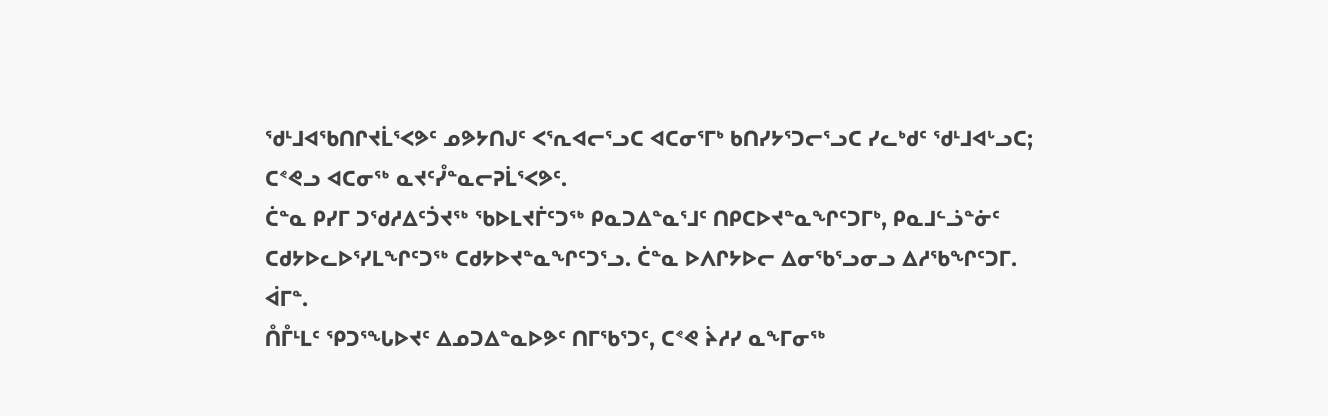ᖁᒻᒧᐊᖃᑎᒋᔪᒫᕐᐸᕗᑦ ᓄᕗᔭᑎᒍᑦ ᐸᕐᕆᐊᓕᕐᓗᑕ ᐊᑕᓂᕐᒥᒃ ᑲᑎᓯᔭᕐᑐᓕᕐᓗᑕ ᓯᓚᒃᑯᑦ ᖁᒻᒧᐊᒡᓗᑕ; ᑕᕝᕙᓗ ᐊᑕᓂᖅ ᓇᔪᑦᓮᓐᓇᓕᕈᒫᕐᐸᕗᑦ.
ᑖᓐᓇ ᑭᓯᒥ ᑐᖁᓱᐃᑦᑑᔪᖅ ᖃᐅᒪᔪᒦᑦᑐᖅ ᑭᓇᑐᐃᓐᓇᕐᒧᑦ ᑎᑭᑕᐅᔪᓐᓇᖏᑦᑐᒥᒃ, ᑭᓇᒧᓪᓘᓐᓃᑦ ᑕᑯᔭᐅᓚᐅᕐᓯᒪᖏᑦᑐᖅ ᑕᑯᔭᐅᔪᓐᓇᖏᑦᑐᕐᓗ. ᑖᓐᓇ ᐅᐱᒋᔭᐅᓕ ᐃᓂᖃᕐᓗᓂᓗ ᐃᓱᖃᖏᑦᑐᒥ. ᐋᒥᓐ.
ᑍᒤᒻᒪᑦ ᕿᑐᕐᖓᐅᔪᑦ ᐃᓄᑐᐃᓐᓇᐅᕗᑦ ᑎᒥᖃᕐᑐᑦ, ᑕᕝᕙ ᔩᓱᓯ ᓇᖕᒥᓂᖅ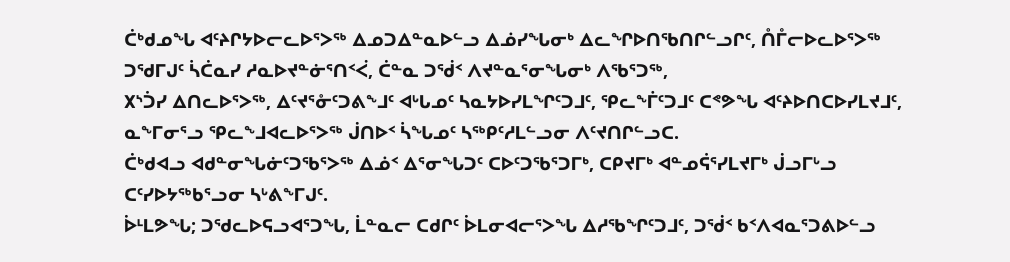ᑖᒃᑯᓄᖓ ᐊᑦᔨᒋᔭᐅᓕᓚᐅᕐᐳᖅ ᐃᓄᑐᐃᓐᓇᐅᓪᓗ ᐃᓅᓯᖓᓂᒃ ᐃᓚᖏᐅᑎᖃᑎᒋᓪᓗᒋᑦ, ᑍᒤᓕᐅᓚᐅᕐᐳᖅ ᑐᖁᒥᒍᑦ ᓵᑖᓇᓯ ᓱᓇᐅᔪᓐᓃᕐᑎᑉᐹ, ᑖᓐᓇ ᑐᖂᑉ ᐱᔪᓐᓇᕐᓂᖓᓂᒃ ᐱᖃᕐᑐᖅ,
᙭ᔅᑑᓯ ᐃᑎᓚᐅᕐᐳᖅ, ᐃᑦᔪᕐᓁᑦᑐᕕᖕᒧᑦ ᐊᒡᒐᓄᑦ ᓴᓇᔭᐅᓯᒪᖏᑦᑐᒧᑦ, ᕿᓚᖕᒦᑦᑐᒧᑦ ᑕᕝᕗᖓ ᐊᑦᔨᐅᑎᑕᐅᓯᒪᔪᒧᑦ, ᓇᖕᒥᓂᕐᓗ ᕿᓚᖕᒧᐊᓚᐅᕐᐳᖅ ᒎᑎᐅᑉ ᓵᖓᓄᑦ ᓴᖅᑭᑦᓱᒪᓪᓗᓂ ᐱᑦᔪᑎᒋᓪᓗᑕ.
ᑖᒃᑯᐊᓗ ᐊᑯᓐᓂᖓᓃᑦᑐᖃᕐᐳᖅ ᐃᓅᑉ ᐃᕐᓂᖓᑐᑦ ᑕᐅᑦᑐᖃᕐᑐᒥᒃ, ᑕᑭᔪᒥᒃ ᐊᓐᓄᕌᕐᓯᒪᔪᒥᒃ ᒎᓗᒥᒡᓗ ᑕᑦᓯᐅᔭᖅᑲᕐᓗᓂ ᓴᒡᕕᖕᒥᒍᑦ.
ᐆᒻᒪᕗᖓ; ᑐᖁᓚᐅᕋᓗᐊᕐᑐᖓ, ᒫᓐᓇᓕ ᑕᑯᒋᑦ ᐆᒪᓂᐊᓕᕐᐳᖓ ᐃᓱᖃᖏᑦᑐᒧᑦ, ᑐᖂᑉ ᑲᑉᐱᐊᓇᕐᑐᕕᐅᓪᓗ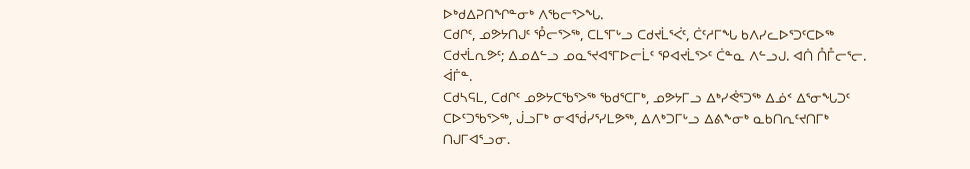ᐅᒃᑯᐃᕈᑎᖏᓐᓂᒃ ᐱᖃᓕᕐᐳᖓ.
ᑕᑯᒋᑦ, ᓄᕗᔭᑎᒍᑦ ᕾᓕᕐᐳᖅ, ᑕᒪᕐᒥᒡᓗ ᑕᑯᔪᒫᕐᐹᑦ, ᑖᑦᓱᒥᖓ ᑲᐱᓯᓚᐅᕐᑐᑦᑕᐅᖅ ᑕᑯᔪᒫᕆᕗᑦ; ᐃᓄᐃᓪᓗ ᓄᓇᕐᔪᐊᕐᒥᐅᓕᒫᑦ ᕿᐊᔪᒫᕐᐳᑦ ᑖᓐᓇ ᐱᓪᓗᒍ. ᐊᑏ ᑍᒤᓕᕐᓕ. ᐋᒦᓐ.
ᑕᑯᓴᕋᒪ, ᑕᑯᒋᑦ ᓄᕗᔭᑕᖃᕐᐳᖅ ᖃᑯᕐᑕᒥᒃ, ᓄᕗᔭᒥᓗ ᐃᒃᓯᕚᕐᑐᖅ ᐃᓅᑉ ᐃᕐᓂᖓᑐᑦ ᑕᐅᑦᑐᖃᕐᐳᖅ, ᒎᓗᒥᒃ ᓂᐊᖂᓯᕐᓯᒪᕗᖅ, ᐃᐱᒃᑐᒥᒡᓗ ᐃᕕᖕᓂᒃ ᓇᑲᑎᕆᑦᔪᑎᒥᒃ ᑎᒍᒥᐊᕐᓗᓂ.